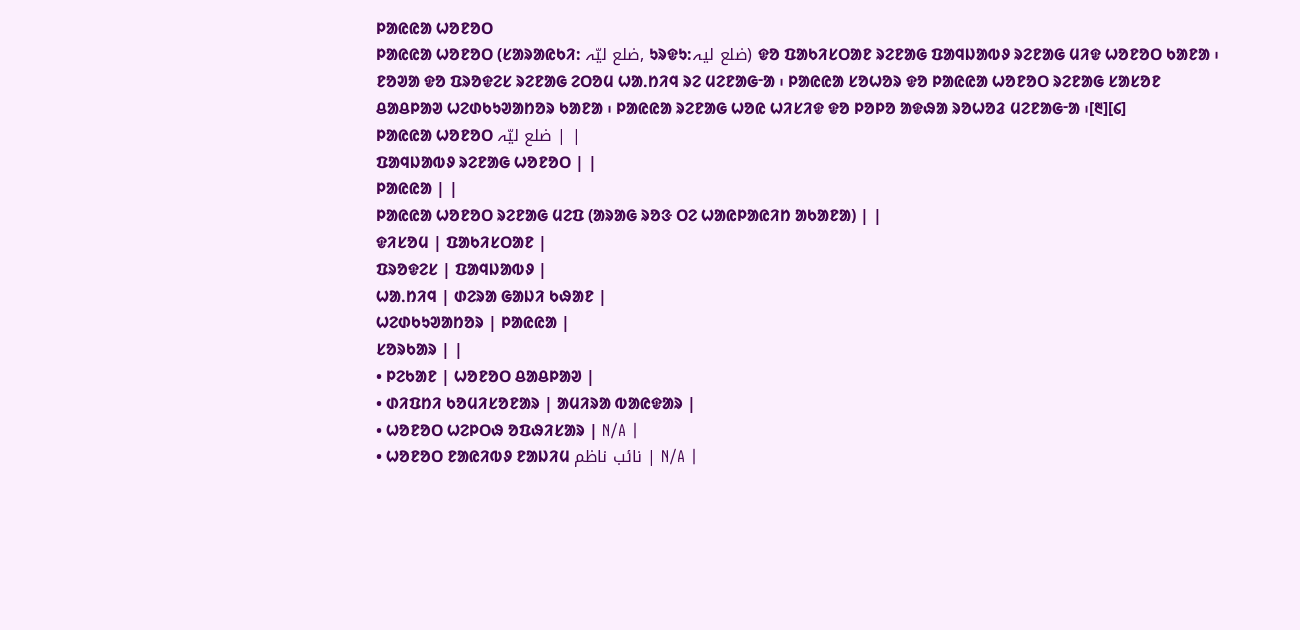ᱞᱟᱭᱭᱟ ᱦᱚᱱᱚᱛ
ᱞᱟᱭᱭᱟ ᱦᱚᱱᱚᱛ (ᱥᱟᱨᱟᱭᱠᱤ: ضلع ليّہ, ᱩᱨᱫᱩ:ضلع ليہ) ᱫᱚ ᱯᱟᱠᱤᱥᱛᱟᱱ ᱨᱮᱱᱟᱜ ᱯᱟᱧᱡᱟᱵᱽ ᱨᱮᱱᱟᱜ ᱢᱤᱫ ᱦᱚᱱᱚᱛ ᱠᱟᱱᱟ ᱾ ᱱᱚᱣᱟ ᱫᱚ ᱯᱨᱚᱫᱮᱥ ᱨᱮᱱᱟᱜ ᱮᱛᱚᱢ ᱦᱟᱹᱴᱤᱧ ᱨᱮ ᱢᱮᱱᱟᱜᱼᱟ ᱾ ᱞᱟᱭᱭᱟ ᱥᱚᱦᱚᱨ ᱫᱚ ᱞᱟᱭᱭᱟ ᱦᱚᱱᱚᱛ ᱨᱮᱱᱟᱜ ᱥᱟᱥᱚᱱ ᱪᱟᱪᱞᱟᱣ ᱦᱮᱰᱠᱩᱣᱟᱴᱚᱨ ᱠᱟᱱᱟ ᱾ ᱞᱟᱭᱭᱟ ᱨᱮᱱᱟᱜ ᱦᱚᱭ ᱦᱤᱥᱤᱫ ᱫᱚ ᱞᱚᱞᱚ ᱟᱫᱷᱟ ᱨᱚᱦᱚᱲ ᱢᱮᱱᱟᱜᱼᱟ ᱾[᱓][᱔]
ᱞᱟᱭᱭᱟ ᱦᱚᱱᱚᱛ ضلع لیّہ | |
ᱯᱟᱧᱡᱟᱵᱽ ᱨᱮᱱᱟᱜ ᱦᱚᱱᱚᱛ | |
ᱞᱟᱭᱭᱟ | |
ᱞᱟᱭᱭᱟ ᱦᱚᱱᱚᱛ ᱨᱮᱱᱟᱜ ᱢᱮᱯ (ᱟᱨᱟᱜ ᱨᱚᱝ ᱛᱮ ᱦᱟᱭᱞᱟᱭᱤᱴ ᱟᱠᱟᱱᱟ) | |
ᱫᱤᱥᱚᱢ | ᱯᱟᱠᱤᱥᱛᱟᱱ |
ᱯᱨᱚᱫᱮᱥ | ᱯᱟᱧᱡᱟᱵᱽ |
ᱦᱟᱹᱴᱤᱧ | ᱰᱮᱨᱟ ᱜᱟᱡᱤ ᱠᱷᱟᱱ |
ᱦᱮᱰᱠᱩᱣᱟᱴᱚᱨ | ᱞᱟᱭᱭᱟ |
ᱥᱚᱨᱠᱟᱨ | |
• ᱞᱮᱠᱟᱱ | ᱦᱚᱱᱚᱛ ᱪᱟᱪᱞᱟᱣ |
• ᱰᱤᱯᱴᱤ ᱠᱚᱢᱤᱥᱚᱱᱟᱨ | ᱟᱢᱤᱨᱟ ᱵᱟᱭᱫᱟᱨ |
• ᱦᱚᱱᱚᱛ ᱦᱮᱞᱛᱷ ᱚᱯᱷᱤᱥᱟᱨ | N/A |
• ᱦᱚᱱᱚᱛ ᱱᱟᱭᱤᱵᱽ ᱱᱟᱡᱤᱢ نائب ناظم | N/A |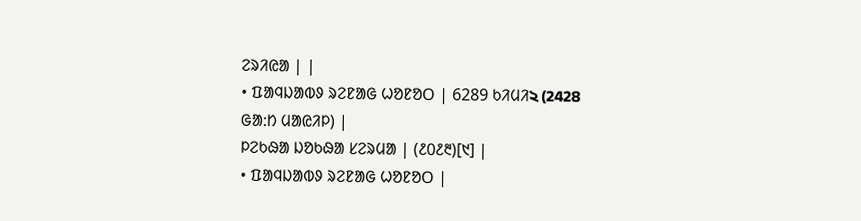ᱮᱨᱤᱭᱟ | |
• ᱯᱟᱧᱡᱟᱵᱽ ᱨᱮᱱᱟᱜ ᱦᱚᱱᱚᱛ | 6289 ᱠᱤᱢᱤ২ (2428 ᱜᱟᱺᱴ ᱢᱟᱭᱤᱞ) |
ᱞᱮᱠᱷᱟ ᱡᱚᱠᱷᱟ ᱥᱮᱨᱢᱟ | (᱒᱐᱒᱓)[᱑] |
• ᱯᱟᱧᱡᱟᱵᱽ ᱨᱮᱱᱟᱜ ᱦᱚᱱᱚᱛ |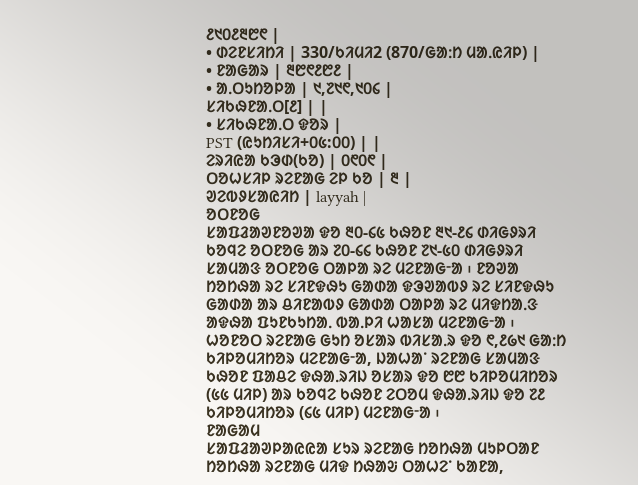᱒᱑᱐᱒᱓᱘᱖ |
• ᱰᱮᱱᱥᱤᱴᱤ | 330/ᱠᱤᱢᱤ2 (870/ᱜᱟᱺᱴ ᱢᱟᱹᱭᱤᱞ) |
• ᱱᱟᱜᱟᱨ | ᱓᱘᱖᱒᱘᱒ |
• ᱟᱹᱛᱩᱴᱚᱞᱟ | ᱑,᱗᱑᱖,᱑᱐᱔ |
ᱥᱤᱠᱷᱱᱟᱹᱛ[᱒] | |
• ᱥᱤᱠᱷᱱᱟᱹᱛ ᱫᱚᱨ |
PST (ᱭᱩᱴᱤᱥᱤ+᱐᱕:᱐᱐) | |
ᱮᱨᱤᱭᱟ ᱠᱳᱰ(ᱠᱚ) | ᱐᱖᱐᱖ |
ᱛᱚᱦᱥᱤᱞ ᱨᱮᱱᱟᱜ ᱮᱞ ᱠᱚ | ᱓ |
ᱣᱮᱵᱽᱥᱟᱭᱤᱴ | layyah |
ᱚᱛᱱᱚᱜ
ᱥᱟᱯᱲᱟᱣᱱᱚᱣᱟ ᱫᱚ ᱓᱐-᱔᱕ ᱠᱷᱚᱱ ᱓᱑-᱒᱔ ᱰᱤᱜᱽᱨᱤ ᱠᱚᱧᱮ ᱚᱛᱱᱚᱜ ᱟᱨ ᱗᱐-᱔᱔ ᱠᱷᱚᱱ ᱗᱑-᱕᱐ ᱰᱤᱜᱽᱨᱤ ᱥᱟᱢᱟᱝ ᱚᱛᱱᱚᱜ ᱛᱟᱞᱟ ᱨᱮ ᱢᱮᱱᱟᱜᱼᱟ ᱾ ᱱᱚᱣᱟ ᱴᱚᱴᱷᱟ ᱨᱮ ᱥᱤᱱᱫᱷᱩ ᱜᱟᱰᱟ ᱫᱳᱣᱟᱵᱽ ᱨᱮ ᱥᱤᱱᱫᱷᱩ ᱜᱟᱰᱟ ᱟᱨ ᱪᱤᱱᱟᱵᱽ ᱜᱟᱰᱟ ᱛᱟᱞᱟ ᱨᱮ ᱢᱤᱫᱴᱟᱹᱝ ᱟᱫᱷᱟ ᱯᱩᱱᱠᱩᱴᱟᱹ ᱵᱟᱹᱞᱤ ᱦᱟᱥᱟ ᱢᱮᱱᱟᱜᱼᱟ ᱾ ᱦᱚᱱᱚᱛ ᱨᱮᱱᱟᱜ ᱜᱩᱴ ᱚᱥᱟᱨ ᱵᱤᱥᱟᱹᱨ ᱫᱚ ᱖,᱒᱙᱑ ᱜᱟᱺᱴ ᱠᱤᱞᱚᱢᱤᱴᱚᱨ ᱢᱮᱱᱟᱜᱼᱟ, ᱡᱟᱦᱟᱸ ᱨᱮᱱᱟᱜ ᱥᱟᱢᱟᱝ ᱠᱷᱚᱱ ᱯᱟᱪᱮ ᱫᱷᱟᱹᱨᱤᱡ ᱚᱥᱟᱨ ᱫᱚ ᱘᱘ ᱠᱤᱞᱚᱢᱤᱴᱚᱨ (᱕᱕ ᱢᱤᱞ) ᱟᱨ ᱠᱚᱧᱮ ᱠᱷᱚᱱ ᱮᱛᱚᱢ ᱫᱷᱟᱹᱨᱤᱡ ᱫᱚ ᱗᱒ ᱠᱤᱞᱚᱢᱤᱴᱚᱨ (᱔᱕ ᱢᱤᱞ) ᱢᱮᱱᱟᱜᱼᱟ ᱾
ᱱᱟᱜᱟᱢ
ᱥᱟᱯᱲᱟᱣᱞᱟᱭᱭᱟ ᱥᱩᱨ ᱨᱮᱱᱟᱜ ᱴᱚᱴᱷᱟ ᱢᱩᱞᱛᱟᱱ ᱴᱚᱴᱷᱟ ᱨᱮᱱᱟᱜ ᱢᱤᱫ ᱴᱷᱟᱶ ᱛᱟᱦᱮᱸ ᱠᱟᱱᱟ,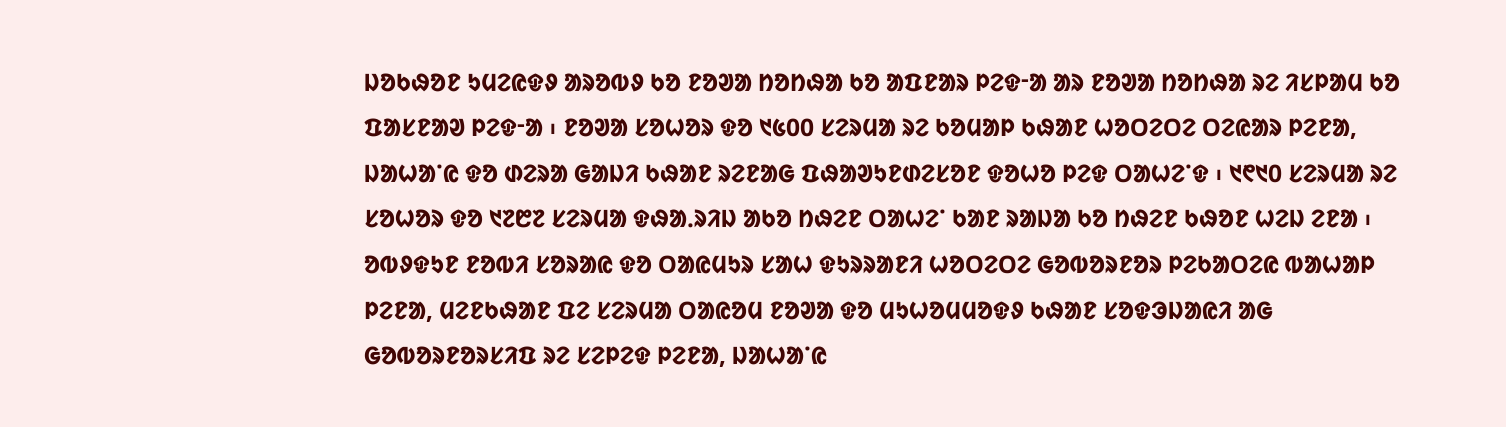ᱡᱚᱠᱷᱚᱱ ᱩᱢᱮᱭᱫᱽ ᱟᱨᱚᱵᱽ ᱠᱚ ᱱᱚᱣᱟ ᱴᱚᱴᱷᱟ ᱠᱚ ᱟᱯᱱᱟᱨ ᱞᱮᱫᱼᱟ ᱟᱨ ᱱᱚᱣᱟ ᱴᱚᱴᱷᱟ ᱨᱮ ᱤᱥᱞᱟᱢ ᱠᱚ ᱯᱟᱥᱱᱟᱣ ᱞᱮᱫᱼᱟ ᱾ ᱱᱚᱣᱟ ᱥᱚᱦᱚᱨ ᱫᱚ ᱑᱕᱐᱐ ᱥᱮᱨᱢᱟ ᱨᱮ ᱠᱚᱢᱟᱞ ᱠᱷᱟᱱ ᱦᱚᱛᱮᱛᱮ ᱛᱮᱭᱟᱨ ᱞᱮᱱᱟ, ᱡᱟᱦᱟᱸᱭ ᱫᱚ ᱰᱮᱨᱟ ᱜᱟᱡᱤ ᱠᱷᱟᱱ ᱨᱮᱱᱟᱜ ᱯᱷᱟᱣᱩᱱᱰᱮᱥᱚᱱ ᱫᱚᱦᱚ ᱞᱮᱫ ᱛᱟᱦᱮᱸᱫ ᱾ ᱑᱖᱑᱐ ᱥᱮᱨᱢᱟ ᱨᱮ ᱥᱚᱦᱚᱨ ᱫᱚ ᱑᱗᱘᱗ ᱥᱮᱨᱢᱟ ᱫᱷᱟᱹᱨᱤᱡ ᱟᱠᱚ ᱴᱷᱮᱱ ᱛᱟᱦᱮᱸ ᱠᱟᱱ ᱨᱟᱡᱟ ᱠᱚ ᱴᱷᱮᱱ ᱠᱷᱚᱱ ᱦᱮᱡ ᱮᱱᱟ ᱾ ᱚᱵᱽᱫᱩᱱ ᱱᱚᱵᱤ ᱥᱚᱨᱟᱭ ᱫᱚ ᱛᱟᱭᱢᱩᱨ ᱥᱟᱦ ᱫᱩᱨᱨᱟᱱᱤ ᱦᱚᱛᱮᱛᱮ ᱜᱚᱵᱚᱨᱱᱚᱨ ᱞᱮᱠᱟᱛᱮᱭ ᱵᱟᱦᱟᱞ ᱞᱮᱱᱟ, ᱢᱮᱱᱠᱷᱟᱱ ᱯᱮ ᱥᱮᱨᱢᱟ ᱛᱟᱭᱚᱢ ᱱᱚᱣᱟ ᱫᱚ ᱢᱩᱦᱚᱢᱢᱚᱫᱽ ᱠᱷᱟᱱ ᱥᱚᱫᱳᱡᱟᱭᱤ ᱟᱜ ᱜᱚᱵᱚᱨᱱᱚᱨᱥᱤᱯ ᱨᱮ ᱥᱮᱞᱮᱫ ᱞᱮᱱᱟ, ᱡᱟᱦᱟᱸᱭ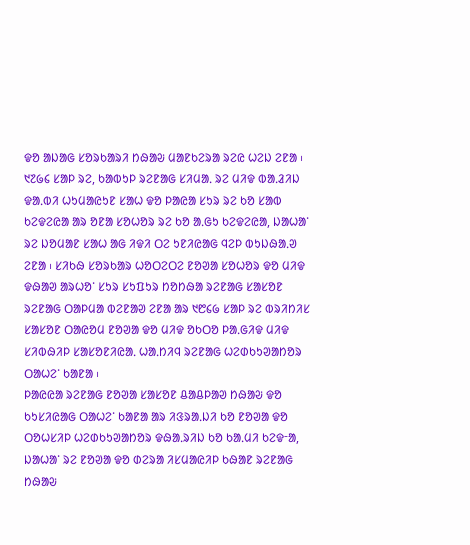ᱫᱚ ᱟᱡᱟᱜ ᱥᱚᱨᱠᱟᱨᱤ ᱴᱷᱟᱶ ᱢᱟᱱᱠᱮᱨᱟ ᱨᱮᱭ ᱦᱮᱡ ᱮᱱᱟ ᱾
᱑᱗᱙᱔ ᱥᱟᱞ ᱨᱮ, ᱠᱟᱵᱩᱞ ᱨᱮᱱᱟᱜ ᱥᱤᱢᱟᱹ ᱨᱮ ᱢᱤᱫ ᱵᱟᱹᱲᱤᱡ ᱫᱟᱹᱵᱤ ᱦᱩᱢᱟᱭᱩᱱ ᱥᱟᱦ ᱫᱚ ᱞᱟᱭᱟ ᱥᱩᱨ ᱨᱮ ᱠᱚ ᱥᱟᱵ ᱠᱮᱫᱮᱭᱟ ᱟᱨ ᱚᱱᱟ ᱥᱚᱦᱚᱨ ᱨᱮ ᱠᱚ ᱟᱹᱜᱩ ᱠᱮᱫᱮᱭᱟ, ᱡᱟᱦᱟᱸ ᱨᱮ ᱡᱚᱢᱟᱱ ᱥᱟᱦ ᱟᱜ ᱤᱫᱤ ᱛᱮ ᱩᱱᱤᱭᱟᱜ ᱧᱮᱞ ᱵᱩᱡᱷᱟᱹᱣ ᱮᱱᱟ ᱾ ᱥᱤᱠᱷ ᱥᱚᱨᱠᱟᱨ ᱦᱚᱛᱮᱛᱮ ᱱᱚᱣᱟ ᱥᱚᱦᱚᱨ ᱫᱚ ᱢᱤᱫ ᱫᱷᱟᱣ ᱟᱨᱦᱚᱸ ᱥᱩᱨ ᱥᱩᱯᱩᱨ ᱴᱚᱴᱷᱟ ᱨᱮᱱᱟᱜ ᱥᱟᱥᱚᱱ ᱨᱮᱱᱟᱜ ᱛᱟᱞᱢᱟ ᱵᱮᱱᱟᱣ ᱮᱱᱟ ᱟᱨ ᱑᱘᱔᱙ ᱥᱟᱞ ᱨᱮ ᱵᱨᱤᱴᱤᱥ ᱥᱟᱥᱚᱱ ᱛᱟᱭᱚᱢ ᱱᱚᱣᱟ ᱫᱚ ᱢᱤᱫ ᱚᱠᱛᱚ ᱞᱟᱹᱜᱤᱫ ᱢᱤᱫ ᱥᱤᱵᱷᱤᱞ ᱥᱟᱥᱚᱱᱤᱭᱟᱹ ᱦᱟᱹᱴᱤᱧ ᱨᱮᱱᱟᱜ ᱦᱮᱰᱠᱩᱣᱟᱴᱚᱨ ᱛᱟᱦᱮᱸ ᱠᱟᱱᱟ ᱾
ᱞᱟᱭᱭᱟ ᱨᱮᱱᱟᱜ ᱱᱚᱣᱟ ᱥᱟᱥᱚᱱ ᱪᱟᱪᱞᱟᱣ ᱴᱷᱟᱶ ᱫᱚ ᱠᱩᱥᱤᱭᱟᱜ ᱛᱟᱦᱮᱸ ᱠᱟᱱᱟ ᱟᱨ ᱤᱝᱨᱟᱹᱡᱤ ᱠᱚ ᱱᱚᱣᱟ ᱫᱚ ᱛᱚᱦᱥᱤᱞ ᱦᱮᱰᱠᱩᱣᱟᱴᱚᱨ ᱫᱷᱟᱹᱨᱤᱡ ᱠᱚ ᱠᱟᱹᱢᱤ ᱠᱮᱫᱼᱟ, ᱡᱟᱦᱟᱸ ᱨᱮ ᱱᱚᱣᱟ ᱫᱚ ᱰᱮᱨᱟ ᱤᱥᱢᱟᱭᱤᱞ ᱠᱷᱟᱱ ᱨᱮᱱᱟᱜ ᱴᱷᱟᱶ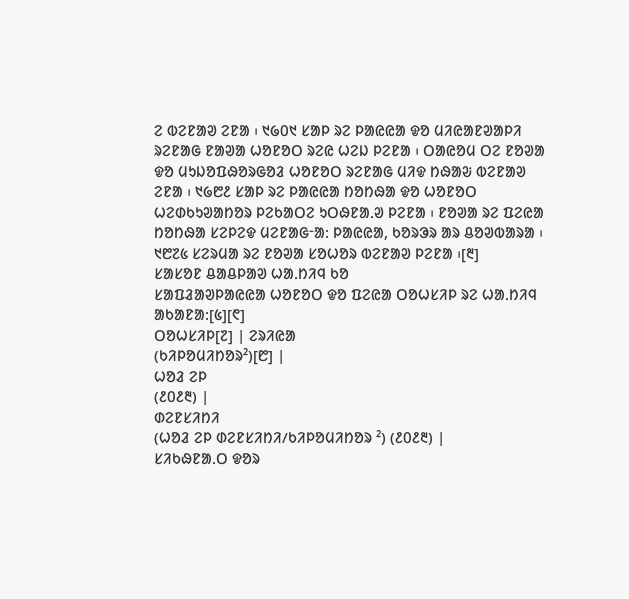ᱮ ᱵᱮᱱᱟᱣ ᱮᱱᱟ ᱾ ᱑᱙᱐᱑ ᱥᱟᱞ ᱨᱮ ᱞᱟᱭᱭᱟ ᱫᱚ ᱢᱤᱭᱟᱱᱣᱟᱞᱤ ᱨᱮᱱᱟᱜ ᱱᱟᱣᱟ ᱦᱚᱱᱚᱛ ᱨᱮᱭ ᱦᱮᱡ ᱞᱮᱱᱟ ᱾ ᱛᱟᱭᱚᱢ ᱛᱮ ᱱᱚᱣᱟ ᱫᱚ ᱢᱩᱡᱚᱯᱷᱚᱨᱜᱚᱲ ᱦᱚᱱᱚᱛ ᱨᱮᱱᱟᱜ ᱢᱤᱫ ᱴᱷᱟᱶ ᱵᱮᱱᱟᱣ ᱮᱱᱟ ᱾ ᱑᱙᱘᱒ ᱥᱟᱞ ᱨᱮ ᱞᱟᱭᱭᱟ ᱴᱚᱴᱷᱟ ᱫᱚ ᱦᱚᱱᱚᱛ ᱦᱮᱰᱠᱩᱣᱟᱴᱚᱨ ᱞᱮᱠᱟᱛᱮ ᱩᱛᱷᱱᱟᱹᱣ ᱞᱮᱱᱟ ᱾ ᱱᱚᱣᱟ ᱨᱮ ᱯᱮᱭᱟ ᱴᱚᱴᱷᱟ ᱥᱮᱞᱮᱫ ᱢᱮᱱᱟᱜᱼᱟ: ᱞᱟᱭᱭᱟ, ᱠᱚᱨᱳᱨ ᱟᱨ ᱪᱚᱣᱵᱟᱨᱟ ᱾ ᱑᱘᱗᱕ ᱥᱮᱨᱢᱟ ᱨᱮ ᱱᱚᱣᱟ ᱥᱚᱦᱚᱨ ᱵᱮᱱᱟᱣ ᱞᱮᱱᱟ ᱾[᱓]
ᱥᱟᱥᱚᱱ ᱪᱟᱪᱞᱟᱣ ᱦᱟᱹᱴᱤᱧ ᱠᱚ
ᱥᱟᱯᱲᱟᱣᱞᱟᱭᱭᱟ ᱦᱚᱱᱚᱛ ᱫᱚ ᱯᱮᱭᱟ ᱛᱚᱦᱥᱤᱞ ᱨᱮ ᱦᱟᱹᱴᱤᱧ ᱟᱠᱟᱱᱟ:[᱕][᱖]
ᱛᱚᱦᱥᱤᱞ[᱗] | ᱮᱨᱤᱭᱟ
(ᱠᱤᱞᱚᱢᱤᱴᱚᱨ²)[᱘] |
ᱦᱚᱲ ᱮᱞ
(᱒᱐᱒᱓) |
ᱰᱮᱱᱥᱤᱴᱤ
(ᱦᱚᱲ ᱮᱞ ᱰᱮᱱᱥᱤᱴᱤ/ᱠᱤᱞᱚᱢᱤᱴᱚᱨ ²) (᱒᱐᱒᱓) |
ᱥᱤᱠᱷᱱᱟᱹᱛ ᱫᱚᱨ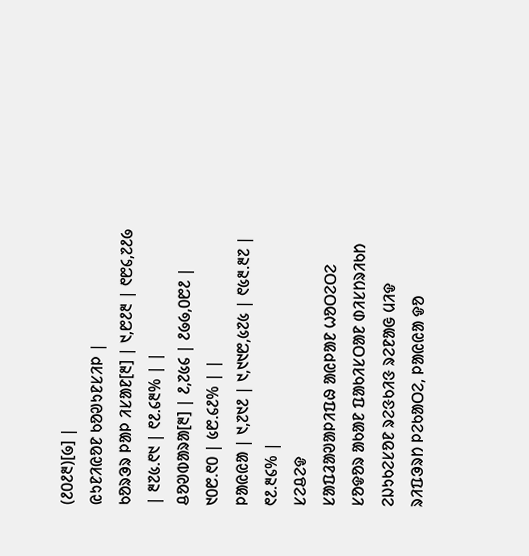(᱒᱐᱒᱓)[᱙] |
ᱭᱩᱱᱤᱭᱚᱱ ᱠᱚᱣᱩᱱᱥᱤᱞ |
ᱠᱚᱨᱳᱨ ᱞᱟᱞ ᱤᱥᱟᱱ[᱓] | ᱑,᱘᱒᱓ | ᱖᱘᱔,᱗᱒᱙ | ᱓᱗᱕.᱖᱑ | ᱖᱒.᱔᱓% | |
ᱪᱚᱣᱵᱟᱨᱟ[᱓] | ᱒,᱗᱕᱔ | ᱒᱙᱙,᱐᱘᱒ | ᱑᱐᱘.᱖᱐ | ᱕᱘.᱔᱒% | |
ᱞᱟᱭᱭᱟ | ᱑,᱗᱑᱒ | ᱑,᱑᱑᱘,᱕᱗᱕ | ᱖᱕᱓.᱓᱗ | ᱖᱒.᱓᱔% |
ᱥᱮᱪᱮᱫ
ᱥᱟᱯᱲᱟᱣᱟᱞᱤᱯᱷ ᱟᱭᱞᱟᱱ ᱦᱚᱛᱮᱛᱮ ᱥᱚᱫᱚᱨ ᱟᱠᱟᱱ ᱯᱟᱠᱤᱥᱛᱟᱱ ᱰᱤᱥᱴᱨᱤᱠᱴ ᱮᱡᱩᱠᱮᱥᱚᱱ ᱨᱮᱝᱠᱤᱝ ᱨᱮᱱᱟᱜ ᱢᱤᱫ ᱨᱤᱯᱳᱨᱴ ᱞᱮᱠᱟᱛᱮ, ᱞᱟᱭᱭᱟ ᱫᱚ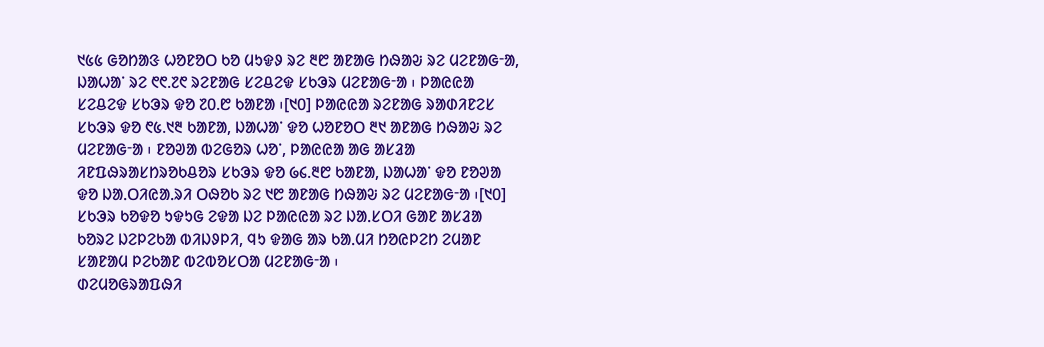᱑᱕᱕ ᱜᱚᱴᱟᱝ ᱦᱚᱱᱚᱛ ᱠᱚ ᱢᱩᱫᱽ ᱨᱮ ᱓᱘ ᱟᱱᱟᱜ ᱴᱷᱟᱶ ᱨᱮ ᱢᱮᱱᱟᱜᱼᱟ, ᱡᱟᱦᱟᱸ ᱨᱮ ᱖᱖.᱗᱖ ᱨᱮᱱᱟᱜ ᱥᱮᱪᱮᱫ ᱥᱠᱳᱨ ᱢᱮᱱᱟᱜᱼᱟ ᱾ ᱞᱟᱭᱭᱟ ᱥᱮᱪᱮᱫ ᱥᱠᱳᱨ ᱫᱚ ᱗᱐.᱘ ᱠᱟᱱᱟ ᱾[᱑᱐] ᱞᱟᱭᱭᱟ ᱨᱮᱱᱟᱜ ᱨᱟᱰᱤᱱᱮᱥ ᱥᱠᱳᱨ ᱫᱚ ᱖᱕.᱑᱓ ᱠᱟᱱᱟ, ᱡᱟᱦᱟᱸ ᱫᱚ ᱦᱚᱱᱚᱛ ᱓᱑ ᱟᱱᱟᱜ ᱴᱷᱟᱶ ᱨᱮ ᱢᱮᱱᱟᱜᱼᱟ ᱾ ᱱᱚᱣᱟ ᱵᱮᱜᱚᱨ ᱦᱚᱸ, ᱞᱟᱭᱭᱟ ᱟᱜ ᱟᱥᱲᱟ ᱤᱱᱯᱷᱨᱟᱥᱴᱨᱚᱠᱪᱚᱨ ᱥᱠᱳᱨ ᱫᱚ ᱙᱔.᱓᱘ ᱠᱟᱱᱟ, ᱡᱟᱦᱟᱸ ᱫᱚ ᱱᱚᱣᱟ ᱫᱚ ᱡᱟᱹᱛᱤᱭᱟᱹᱨᱤ ᱛᱷᱚᱠ ᱨᱮ ᱑᱘ ᱟᱱᱟᱜ ᱴᱷᱟᱶ ᱨᱮ ᱢᱮᱱᱟᱜᱼᱟ ᱾[᱑᱐] ᱥᱠᱳᱨ ᱠᱚᱫᱚ ᱩᱫᱩᱜ ᱮᱫᱟ ᱡᱮ ᱞᱟᱭᱭᱟ ᱨᱮ ᱡᱟᱹᱥᱛᱤ ᱜᱟᱱ ᱟᱥᱲᱟ ᱠᱚᱨᱮ ᱡᱮᱞᱮᱠᱟ ᱵᱤᱡᱽᱞᱤ, ᱧᱩ ᱫᱟᱜ ᱟᱨ ᱠᱟᱹᱢᱤ ᱴᱚᱭᱞᱮᱴ ᱮᱢᱟᱱ ᱥᱟᱱᱟᱢ ᱞᱮᱠᱟᱱ ᱵᱮᱵᱚᱥᱛᱟ ᱢᱮᱱᱟᱜᱼᱟ ᱾
ᱰᱮᱢᱚᱜᱨᱟᱯᱷᱤ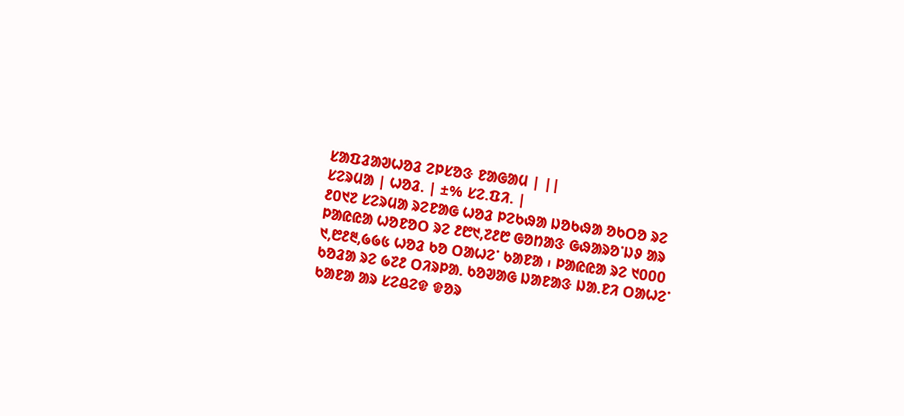ᱥᱟᱯᱲᱟᱣᱦᱚᱲ ᱮᱞᱥᱚᱝ ᱱᱟᱜᱟᱢ | ||
ᱥᱮᱨᱢᱟ | ᱦᱚᱲ. | ±% ᱥᱮ.ᱯᱤ. |
᱒᱐᱑᱗ ᱥᱮᱨᱢᱟ ᱨᱮᱱᱟᱜ ᱦᱚᱲ ᱞᱮᱠᱷᱟ ᱡᱚᱠᱷᱟ ᱚᱠᱛᱚ ᱨᱮ ᱞᱟᱭᱭᱟ ᱦᱚᱱᱚᱛ ᱨᱮ ᱒᱘᱑,᱗᱒᱘ ᱜᱚᱴᱟᱝ ᱜᱷᱟᱨᱚᱸᱡᱽ ᱟᱨ ᱑,᱘᱒᱓,᱙᱙᱕ ᱦᱚᱲ ᱠᱚ ᱛᱟᱦᱮᱸ ᱠᱟᱱᱟ ᱾ ᱞᱟᱭᱭᱟ ᱨᱮ ᱑᱐᱐᱐ ᱠᱚᱲᱟ ᱨᱮ ᱙᱗᱒ ᱛᱤᱨᱞᱟᱹ ᱠᱚᱣᱟᱜ ᱡᱟᱱᱟᱝ ᱡᱟᱹᱱᱤ ᱛᱟᱦᱮᱸ ᱠᱟᱱᱟ ᱟᱨ ᱥᱮᱪᱮᱫ ᱫᱚᱨ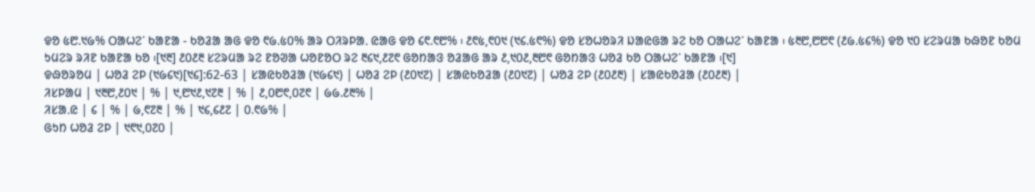ᱫᱚ ᱕᱘.᱑᱙% ᱛᱟᱦᱮᱸ ᱠᱟᱱᱟ - ᱠᱚᱲᱟ ᱟᱜ ᱫᱚ ᱖᱙.᱕᱐% ᱟᱨ ᱛᱤᱨᱞᱟᱹ ᱭᱟᱜ ᱫᱚ ᱔᱖.᱖᱘% ᱾ ᱒᱖᱕,᱖᱐᱑ (᱑᱔.᱕᱖%) ᱫᱚ ᱥᱚᱦᱚᱨᱤ ᱡᱟᱭᱜᱟ ᱨᱮ ᱠᱚ ᱛᱟᱦᱮᱸ ᱠᱟᱱᱟ ᱾ ᱕᱓᱘,᱘᱘᱖ (᱒᱙.᱕᱔%) ᱫᱚ ᱑᱐ ᱥᱮᱨᱢᱟ ᱠᱷᱚᱱ ᱠᱚᱢ ᱩᱢᱮᱨ ᱨᱤᱱ ᱠᱟᱱᱟ ᱠᱚ ᱾[᱑᱓] ᱒᱐᱒᱓ ᱥᱮᱨᱢᱟ ᱨᱮ ᱱᱚᱣᱟ ᱦᱚᱱᱚᱛ ᱨᱮ ᱓᱔᱑,᱒᱗᱖ ᱜᱚᱴᱟᱝ ᱚᱲᱟᱜ ᱟᱨ ᱒,᱑᱐᱒,᱓᱘᱖ ᱜᱚᱴᱟᱝ ᱦᱚᱲ ᱠᱚ ᱛᱟᱦᱮᱸ ᱠᱟᱱᱟ ᱾[᱑]
ᱫᱷᱚᱨᱚᱢ | ᱦᱚᱲ ᱮᱞ (᱑᱙᱔᱑)[᱑᱔]:62-63 | ᱥᱟᱭᱠᱚᱲᱟ (᱑᱙᱔᱑) | ᱦᱚᱲ ᱮᱞ (᱒᱐᱑᱗) | ᱥᱟᱭᱠᱚᱲᱟ (᱒᱐᱑᱗) | ᱦᱚᱲ ᱮᱞ (᱒᱐᱒᱓) | ᱥᱟᱭᱠᱚᱲᱟ (᱒᱐᱒᱓) |
ᱤᱥᱞᱟᱢ | ᱑᱓᱘,᱒᱐᱑ | % | ᱑,᱘᱑᱒,᱑᱗᱓ | % | ᱒,᱐᱘᱖,᱐᱗᱖ | ᱙᱙.᱒᱓% |
ᱤᱥᱟᱹᱭ | ᱔ | % | ᱙,᱖᱗᱓ | % | ᱑᱔,᱔᱒᱗ | ᱐.᱖᱙% |
ᱜᱩᱴ ᱦᱚᱲ ᱮᱞ | ᱑᱖᱑,᱐᱗᱐ |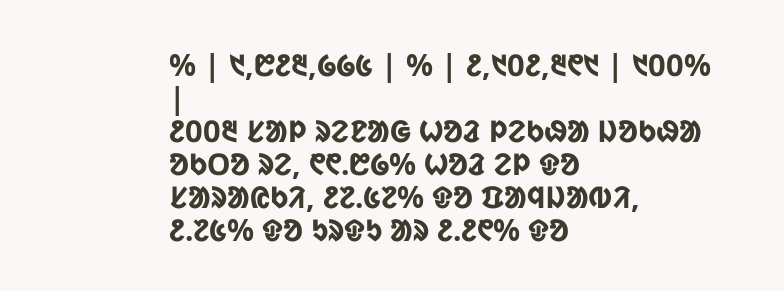% | ᱑,᱘᱒᱓,᱙᱙᱕ | % | ᱒,᱑᱐᱒,᱓᱖᱑ | ᱑᱐᱐% |
᱒᱐᱐᱓ ᱥᱟᱞ ᱨᱮᱱᱟᱜ ᱦᱚᱲ ᱞᱮᱠᱷᱟ ᱡᱚᱠᱷᱟ ᱚᱠᱛᱚ ᱨᱮ, ᱖᱖.᱘᱙% ᱦᱚᱲ ᱮᱞ ᱫᱚ ᱥᱟᱨᱟᱭᱠᱤ, ᱒᱗.᱕᱗% ᱫᱚ ᱯᱟᱧᱡᱟᱵᱤ, ᱒.᱗᱕% ᱫᱚ ᱩᱨᱫᱩ ᱟᱨ ᱒.᱒᱖% ᱫᱚ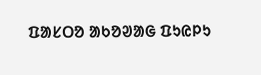ᱯᱟᱥᱛᱚ ᱟᱠᱚᱣᱟᱜ ᱯᱩᱭᱞᱩ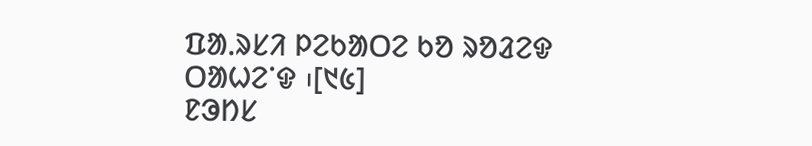ᱯᱟᱹᱨᱥᱤ ᱞᱮᱠᱟᱛᱮ ᱠᱚ ᱨᱚᱲᱮᱫ ᱛᱟᱦᱮᱸᱫ ᱾[᱑᱕]
ᱱᱳᱴᱥ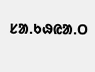ᱥᱟᱹᱠᱷᱭᱟᱹᱛ